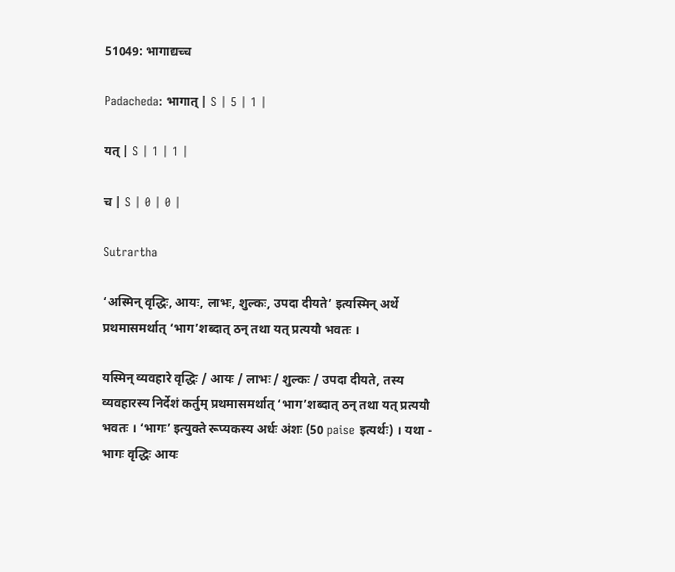51049: भागाद्यच्च

Padacheda: भागात् | S | 5 | 1 |

यत् | S | 1 | 1 |

च | S | 0 | 0 |

Sutrartha

‘अस्मिन् वृद्धिः, आयः, लाभः, शुल्कः, उपदा दीयते’ इत्यस्मिन् अर्थे प्रथमासमर्थात् ‘भाग’शब्दात् ठन् तथा यत् प्रत्ययौ भवतः ।

यस्मिन् व्यवहारे वृद्धिः / आयः / लाभः / शुल्कः / उपदा दीयते, तस्य व्यवहारस्य निर्देशं कर्तुम् प्रथमासमर्थात् ‘भाग’शब्दात् ठन् तथा यत् प्रत्ययौ भवतः । ‘भागः’ इत्युक्ते रूप्यकस्य अर्धः अंशः (50 paise इत्यर्थः) । यथा - भागः वृद्धिः आयः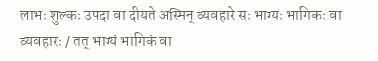लाभः शुल्कः उपदा वा दीयते अस्मिन् व्यवहारे सः भाग्यः भागिकः वा व्यवहारः / तत् भाग्यं भागिकं वा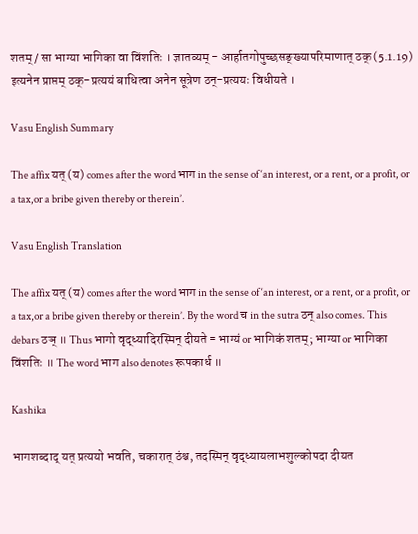शतम् / सा भाग्या भागिका वा विंशतिः । ज्ञातव्यम् - आर्हातगोपुच्छसङ्ख्यापरिमाणात् ठक् (5.1.19) इत्यनेन प्राप्तम् ठक्-प्रत्ययं बाधित्वा अनेन सूत्रेण ठन्-प्रत्ययः विधीयते ।

Vasu English Summary

The affix यत् (य) comes after the word भाग in the sense of ‘an interest, or a rent, or a profit, or a tax,or a bribe given thereby or therein’.

Vasu English Translation

The affix यत् (य) comes after the word भाग in the sense of ‘an interest, or a rent, or a profit, or a tax,or a bribe given thereby or therein’. By the word च in the sutra ठन् also comes. This debars ठञ् ॥ Thus भागो वृद्ध्यादिरस्मिन् दीयते = भाग्यं or भागिकं शतम्; भाग्या or भागिका विंशतिः ॥ The word भाग also denotes रूपकार्ध ॥

Kashika

भागशब्दाद् यत् प्रत्ययो भवति, चकारात् ठंश्च, तदस्मिन् वृद्ध्यायलाभशुल्कोपदा दीयत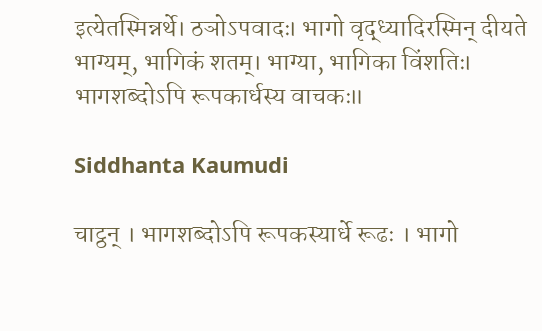इत्येतस्मिन्नर्थे। ठञोऽपवादः। भागो वृद्ध्यादिरस्मिन् दीयते भाग्यम्, भागिकं शतम्। भाग्या, भागिका विंशतिः। भागशब्दोऽपि रूपकार्धस्य वाचकः॥

Siddhanta Kaumudi

चाट्ठन् । भागशब्दोऽपि रूपकस्यार्धे रूढः । भागो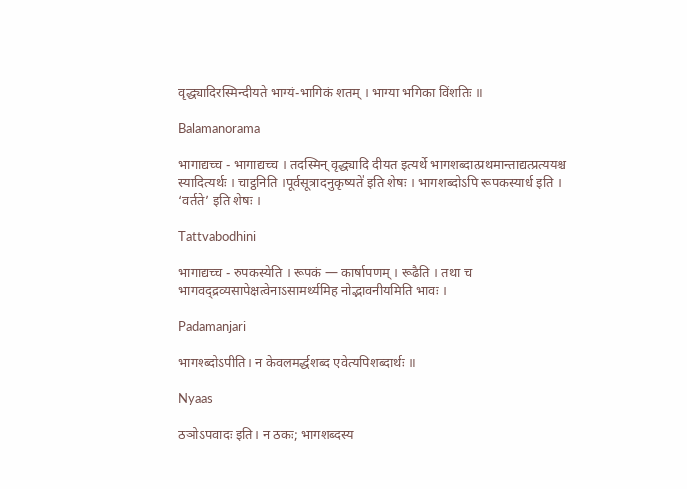वृद्ध्यादिरस्मिन्दीयते भाग्यं-भागिकं शतम् । भाग्या भगिका विंशतिः ॥

Balamanorama

भागाद्यच्च - भागाद्यच्च । तदस्मिन् वृद्ध्यादि दीयत इत्यर्थे भागशब्दात्प्रथमान्ताद्यत्प्रत्ययश्च स्यादित्यर्थः । चाट्ठनिति ।पूर्वसूत्रादनुकृष्यते॑ इति शेषः । भागशब्दोऽपि रूपकस्यार्ध इति । ‘वर्तते’ इति शेषः ।

Tattvabodhini

भागाद्यच्च - रुपकस्येति । रूपकं — कार्षापणम् । रूढैति । तथा च भागवद्द्रव्यसापेक्षत्वेनाऽसामर्थ्यमिह नोद्भावनीयमिति भावः ।

Padamanjari

भागश्ब्दोऽपीति। न केवलमर्द्धशब्द एवेत्यपिशब्दार्थः ॥

Nyaas

ठञोऽपवादः इति। न ठकः; भागशब्दस्य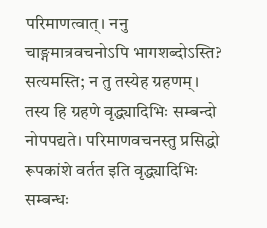परिमाणत्वात्। ननु चाङ्गमात्रवचनोऽपि भागशब्दोऽस्ति? सत्यमस्ति; न तु तस्येह ग्रहणम्। तस्य हि ग्रहणे वृद्ध्यादिभिः सम्बन्दो नोपपद्यते। परिमाणवचनस्तु प्रसिद्धो रूपकांशे वर्तत इति वृद्ध्यादिभिः सम्बन्धः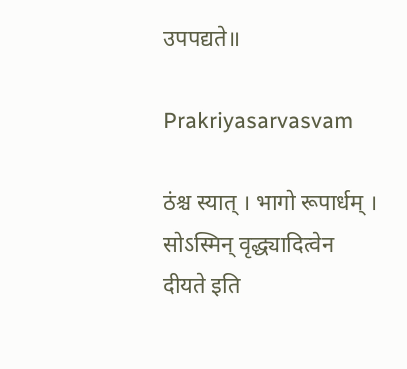उपपद्यते॥

Prakriyasarvasvam

ठंश्च स्यात् । भागो रूपार्धम् । सोऽस्मिन् वृद्ध्यादित्वेन दीयते इति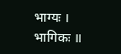भाग्यः । भागिकः ॥